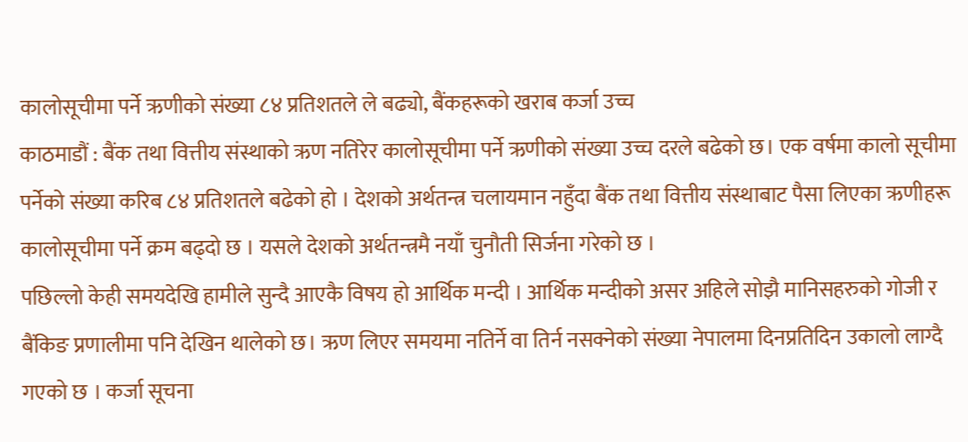कालोसूचीमा पर्ने ऋणीको संख्या ८४ प्रतिशतले ले बढ्यो, बैंकहरूको खराब कर्जा उच्च
काठमाडौं : बैंक तथा वित्तीय संस्थाको ऋण नतिरेर कालोसूचीमा पर्ने ऋणीको संख्या उच्च दरले बढेको छ। एक वर्षमा कालो सूचीमा पर्नेको संख्या करिब ८४ प्रतिशतले बढेको हो । देशको अर्थतन्त्र चलायमान नहुँदा बैंक तथा वित्तीय संस्थाबाट पैसा लिएका ऋणीहरू कालोसूचीमा पर्ने क्रम बढ्दो छ । यसले देशको अर्थतन्त्रमै नयाँ चुनौती सिर्जना गरेको छ ।
पछिल्लो केही समयदेखि हामीले सुन्दै आएकै विषय हो आर्थिक मन्दी । आर्थिक मन्दीको असर अहिले सोझै मानिसहरुको गोजी र बैंकिङ प्रणालीमा पनि देखिन थालेको छ। ऋण लिएर समयमा नतिर्ने वा तिर्न नसक्नेको संख्या नेपालमा दिनप्रतिदिन उकालो लाग्दै गएको छ । कर्जा सूचना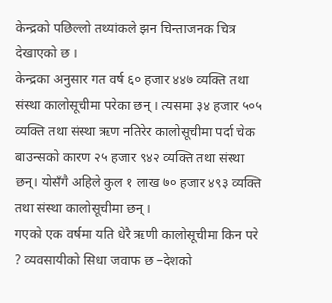केन्द्रको पछिल्लो तथ्यांकले झन चिन्ताजनक चित्र देखाएको छ ।
केन्द्रका अनुसार गत वर्ष ६० हजार ४४७ व्यक्ति तथा संस्था कालोसूचीमा परेका छन् । त्यसमा ३४ हजार ५०५ व्यक्ति तथा संस्था ऋण नतिरेर कालोसूचीमा पर्दा चेक बाउन्सको कारण २५ हजार ९४२ व्यक्ति तथा संस्था छन्। योसँगै अहिले कुल १ लाख ७० हजार ४९३ व्यक्ति तथा संस्था कालोसूचीमा छन् ।
गएको एक वर्षमा यति धेरै ऋणी कालोसूचीमा किन परे ? व्यवसायीको सिधा जवाफ छ –देशको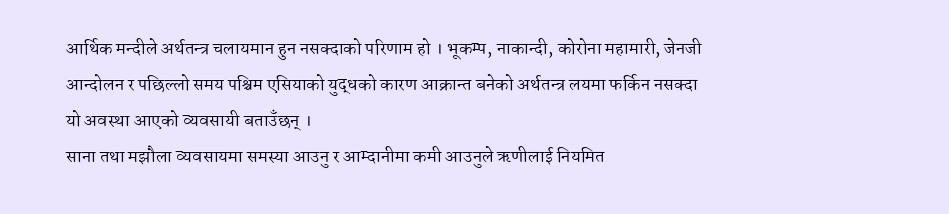आर्थिक मन्दीले अर्थतन्त्र चलायमान हुन नसक्दाको परिणाम हो । भूकम्प, नाकान्दी, कोरोना महामारी, जेनजी आन्दोलन र पछिल्लो समय पश्चिम एसियाको युद्धको कारण आक्रान्त बनेको अर्थतन्त्र लयमा फर्किन नसक्दा यो अवस्था आएको व्यवसायी बताउँछन् ।
साना तथा मझौला व्यवसायमा समस्या आउनु र आम्दानीमा कमी आउनुले ऋणीलाई नियमित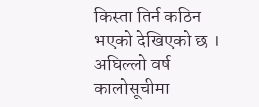किस्ता तिर्न कठिन भएको देखिएको छ ।
अघिल्लो वर्ष कालोसूचीमा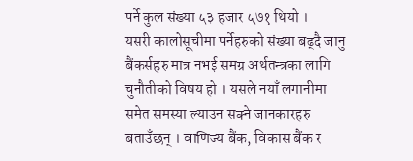पर्ने कुल संख्या ५३ हजार ५७१ थियो ।
यसरी कालोसूचीमा पर्नेहरुको संख्या बढ्दै जानु बैंकर्सहरु मात्र नभई समग्र अर्थतन्त्रका लागि चुनौतीको विषय हो । यसले नयाँ लगानीमा समेत समस्या ल्याउन सक्ने जानकारहरु बताउँछन् । वाणिज्य बैंक, विकास बैंक र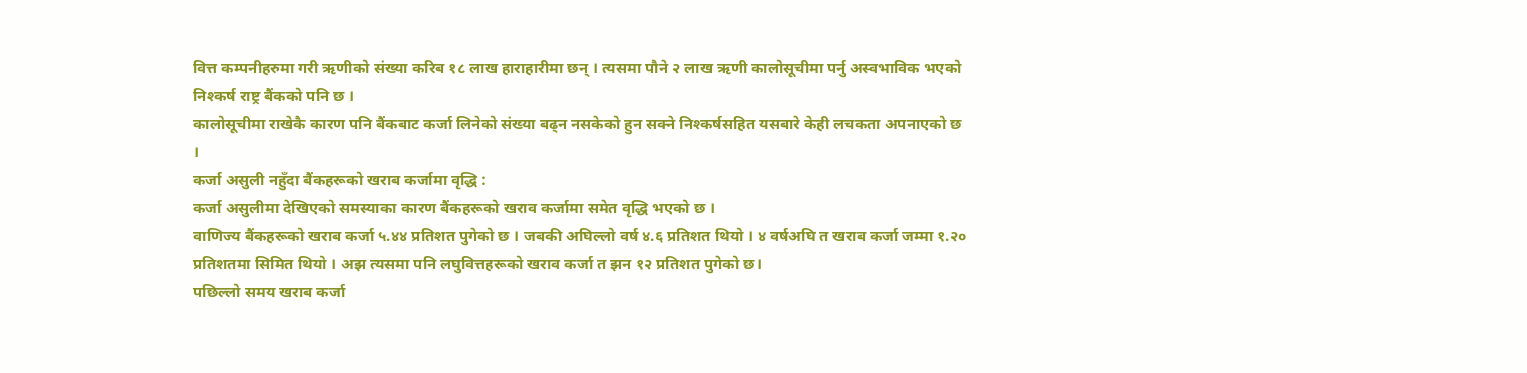वित्त कम्पनीहरुमा गरी ऋणीको संख्या करिब १८ लाख हाराहारीमा छन् । त्यसमा पौने २ लाख ऋणी कालोसूचीमा पर्नु अस्वभाविक भएको निश्कर्ष राष्ट्र बैंकको पनि छ ।
कालोसूचीमा राखेकै कारण पनि बैंकबाट कर्जा लिनेको संख्या बढ्न नसकेको हुन सक्ने निश्कर्षसहित यसबारे केही लचकता अपनाएको छ ।
कर्जा असुली नहुँदा बैंकहरूको खराब कर्जामा वृद्धि :
कर्जा असुलीमा देखिएको समस्याका कारण बैंकहरूको खराव कर्जामा समेत वृद्धि भएको छ ।
वाणिज्य बैंकहरूको खराब कर्जा ५.४४ प्रतिशत पुगेको छ । जबकी अघिल्लो वर्ष ४.६ प्रतिशत थियो । ४ वर्षअघि त खराब कर्जा जम्मा १.२० प्रतिशतमा सिमित थियो । अझ त्यसमा पनि लघुवित्तहरूको खराव कर्जा त झन १२ प्रतिशत पुगेको छ।
पछिल्लो समय खराब कर्जा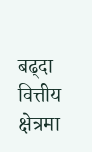बढ्दा वित्तीय क्षेत्रमा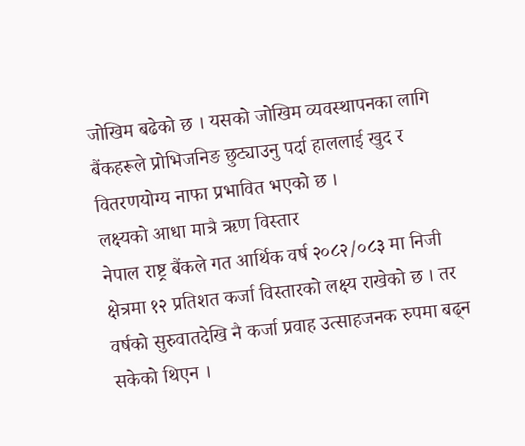जोखिम बढेको छ । यसको जोखिम व्यवस्थापनका लागि बैंकहरूले प्रोभिजनिङ छुट्याउनु पर्दा हाललाई खुद र वितरणयोग्य नाफा प्रभावित भएको छ ।
लक्ष्यको आधा मात्रै ऋण विस्तार
नेपाल राष्ट्र बैंकले गत आर्थिक वर्ष २०८२/०८३ मा निजी क्षेत्रमा १२ प्रतिशत कर्जा विस्तारको लक्ष्य राखेको छ । तर वर्षको सुरुवातदेखि नै कर्जा प्रवाह उत्साहजनक रुपमा बढ्न सकेको थिएन ।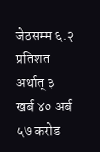जेठसम्म ६.२ प्रतिशत अर्थात् ३ खर्ब ४० अर्ब ५७ करोड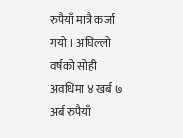रुपैयाँ मात्रै कर्जा गयो । अघिल्लो वर्षको सोही अवधिमा ४ खर्ब ७ अर्ब रुपैयाँ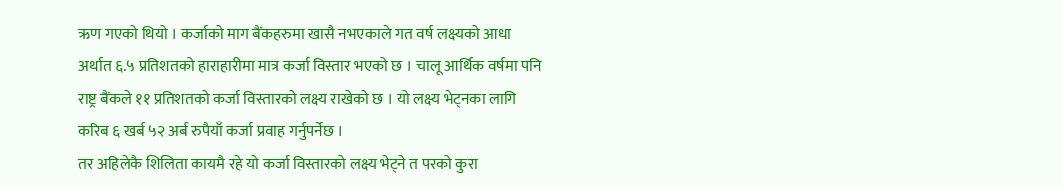ऋण गएको थियो । कर्जाको माग बैंकहरुमा खासै नभएकाले गत वर्ष लक्ष्यको आधा अर्थात ६.५ प्रतिशतको हाराहारीमा मात्र कर्जा विस्तार भएको छ । चालू आर्थिक वर्षमा पनि राष्ट्र बैंकले ११ प्रतिशतको कर्जा विस्तारको लक्ष्य राखेको छ । यो लक्ष्य भेट्नका लागि करिब ६ खर्ब ५२ अर्ब रुपैयाँ कर्जा प्रवाह गर्नुपर्नेछ ।
तर अहिलेकै शिलिता कायमै रहे यो कर्जा विस्तारको लक्ष्य भेट्ने त परको कुरा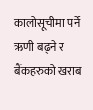कालोसूचीमा पर्ने ऋणी बढ्ने र बैंकहरुको खराब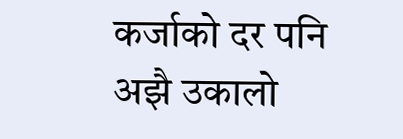कर्जाको दर पनि अझै उकालो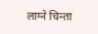लाग्ने चिन्ता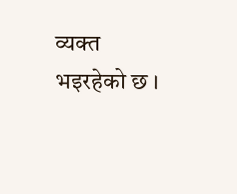व्यक्त भइरहेको छ ।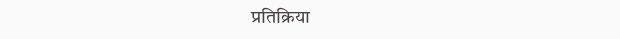प्रतिक्रिया